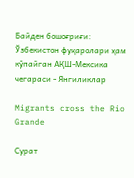Байден бошоғриғи: Ўзбекистон фуқаролари ҳам кўпайган АҚШ-Мексика чегараси - Янгиликлар

Migrants cross the Rio Grande

Сурат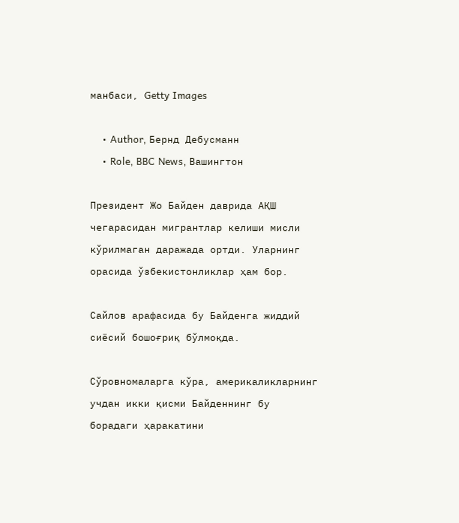манбаси, Getty Images

    • Author, Бернд Дебусманн
    • Role, BBC News, Вашингтон

Президент Жо Байден даврида АҚШ чегарасидан мигрантлар келиши мисли кўрилмаган даражада ортди. Уларнинг орасида ўзбекистонликлар ҳам бор.

Сайлов арафасида бу Байденга жиддий сиёсий бошоғриқ бўлмоқда.

Сўровномаларга кўра, америкаликларнинг учдан икки қисми Байденнинг бу борадаги ҳаракатини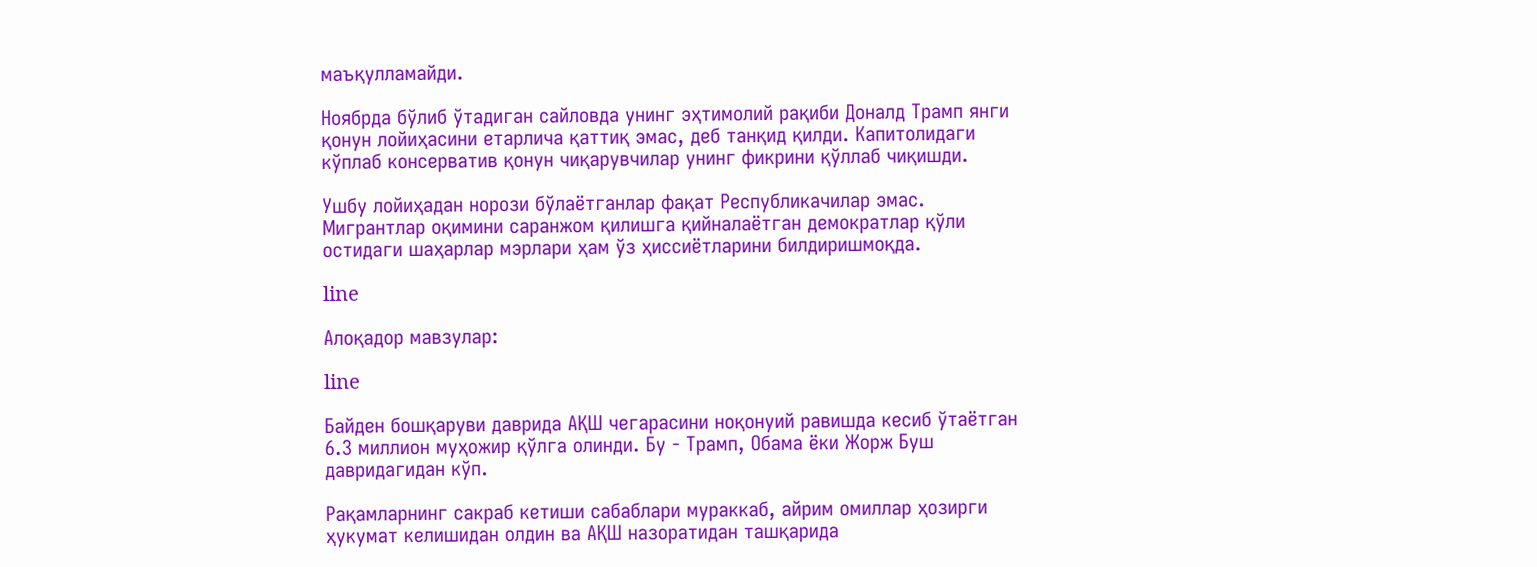маъқулламайди.

Ноябрда бўлиб ўтадиган сайловда унинг эҳтимолий рақиби Доналд Трамп янги қонун лойиҳасини етарлича қаттиқ эмас, деб танқид қилди. Капитолидаги кўплаб консерватив қонун чиқарувчилар унинг фикрини қўллаб чиқишди.

Ушбу лойиҳадан норози бўлаётганлар фақат Республикачилар эмас. Мигрантлар оқимини саранжом қилишга қийналаётган демократлар қўли остидаги шаҳарлар мэрлари ҳам ўз ҳиссиётларини билдиришмоқда.

line

Алоқадор мавзулар:

line

Байден бошқаруви даврида АҚШ чегарасини ноқонуий равишда кесиб ўтаётган 6.3 миллион муҳожир қўлга олинди. Бу - Трамп, Обама ёки Жорж Буш давридагидан кўп.

Рақамларнинг сакраб кетиши сабаблари мураккаб, айрим омиллар ҳозирги ҳукумат келишидан олдин ва АҚШ назоратидан ташқарида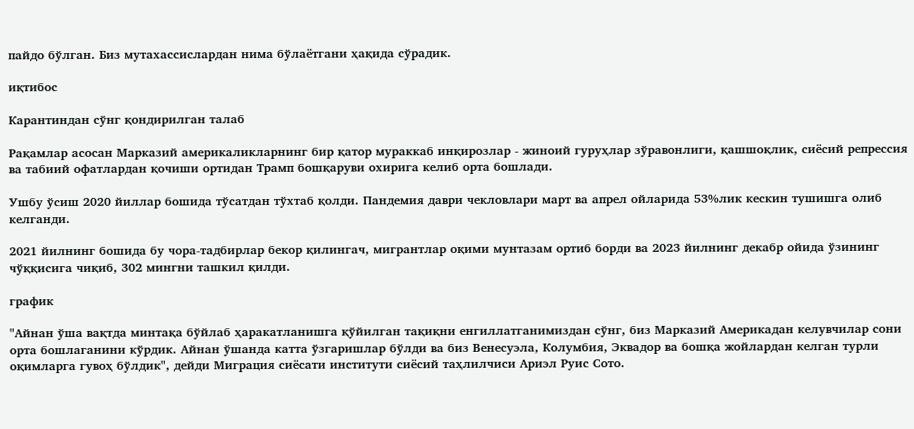пайдо бўлган. Биз мутахассислардан нима бўлаётгани ҳақида сўрадик.

иқтибос

Карантиндан сўнг қондирилган талаб

Рақамлар асосан Марказий америкаликларнинг бир қатор мураккаб инқирозлар - жиноий гуруҳлар зўравонлиги, қашшоқлик, сиёсий репрессия ва табиий офатлардан қочиши ортидан Трамп бошқаруви охирига келиб орта бошлади.

Ушбу ўсиш 2020 йиллар бошида тўсатдан тўхтаб қолди. Пандемия даври чекловлари март ва апрел ойларида 53%лик кескин тушишга олиб келганди.

2021 йилнинг бошида бу чора-тадбирлар бекор қилингач, мигрантлар оқими мунтазам ортиб борди ва 2023 йилнинг декабр ойида ўзининг чўққисига чиқиб, 302 мингни ташкил қилди.

график

"Айнан ўша вақтда минтақа бўйлаб ҳаракатланишга қўйилган тақиқни енгиллатганимиздан сўнг, биз Марказий Америкадан келувчилар сони орта бошлаганини кўрдик. Айнан ўшанда катта ўзгаришлар бўлди ва биз Венесуэла, Колумбия, Эквадор ва бошқа жойлардан келган турли оқимларга гувоҳ бўлдик", дейди Миграция сиёсати институти сиёсий таҳлилчиси Ариэл Руис Сото.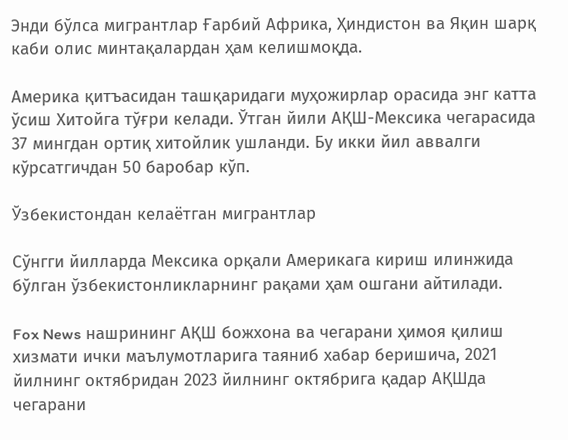Энди бўлса мигрантлар Ғарбий Африка, Ҳиндистон ва Яқин шарқ каби олис минтақалардан ҳам келишмоқда.

Америка қитъасидан ташқаридаги муҳожирлар орасида энг катта ўсиш Хитойга тўғри келади. Ўтган йили АҚШ-Мексика чегарасида 37 мингдан ортиқ хитойлик ушланди. Бу икки йил аввалги кўрсатгичдан 50 баробар кўп.

Ўзбекистондан келаётган мигрантлар

Сўнгги йилларда Мексика орқали Америкага кириш илинжида бўлган ўзбекистонликларнинг рақами ҳам ошгани айтилади.

Fox News нашрининг АҚШ божхона ва чегарани ҳимоя қилиш хизмати ички маълумотларига таяниб хабар беришича, 2021 йилнинг октябридан 2023 йилнинг октябрига қадар АҚШда чегарани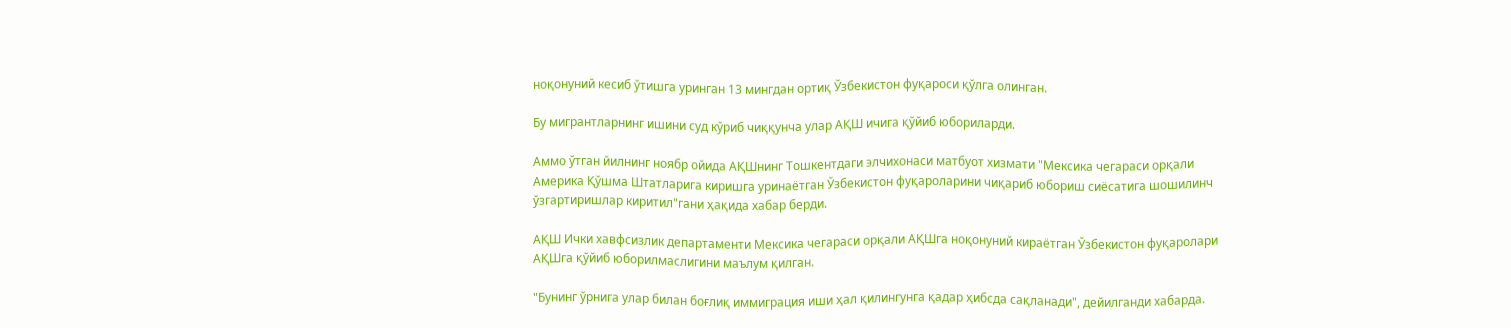ноқонуний кесиб ўтишга уринган 13 мингдан ортиқ Ўзбекистон фуқароси қўлга олинган.

Бу мигрантларнинг ишини суд кўриб чиққунча улар АҚШ ичига қўйиб юбориларди.

Аммо ўтган йилнинг ноябр ойида АҚШнинг Тошкентдаги элчихонаси матбуот хизмати "Мексика чегараси орқали Америка Қўшма Штатларига киришга уринаётган Ўзбекистон фуқароларини чиқариб юбориш сиёсатига шошилинч ўзгартиришлар киритил"гани ҳақида хабар берди.

АҚШ Ички хавфсизлик департаменти Мексика чегараси орқали АҚШга ноқонуний кираётган Ўзбекистон фуқаролари АҚШга қўйиб юборилмаслигини маълум қилган.

"Бунинг ўрнига улар билан боғлиқ иммиграция иши ҳал қилингунга қадар ҳибсда сақланади", дейилганди хабарда.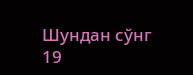Шундан сўнг 19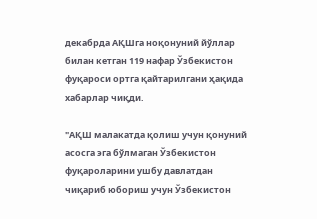декабрда АҚШга ноқонуний йўллар билан кетган 119 нафар Ўзбекистон фуқароси ортга қайтарилгани ҳақида хабарлар чиқди.

"АҚШ малакатда қолиш учун қонуний асосга эга бўлмаган Ўзбекистон фуқароларини ушбу давлатдан чиқариб юбориш учун Ўзбекистон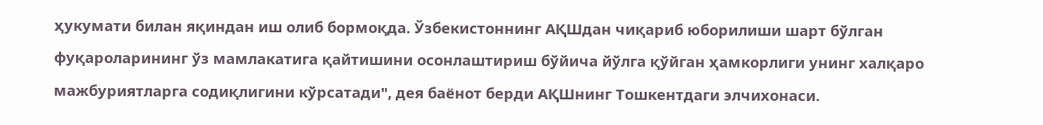ҳукумати билан яқиндан иш олиб бормоқда. Ўзбекистоннинг АҚШдан чиқариб юборилиши шарт бўлган фуқароларининг ўз мамлакатига қайтишини осонлаштириш бўйича йўлга қўйган ҳамкорлиги унинг халқаро мажбуриятларга содиқлигини кўрсатади", дея баёнот берди АҚШнинг Тошкентдаги элчихонаси.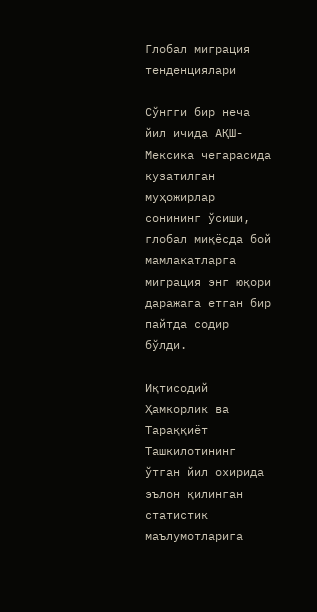Глобал миграция тенденциялари

Сўнгги бир неча йил ичида АҚШ-Мексика чегарасида кузатилган муҳожирлар сонининг ўсиши, глобал миқёсда бой мамлакатларга миграция энг юқори даражага етган бир пайтда содир бўлди.

Иқтисодий Ҳамкорлик ва Тараққиёт Ташкилотининг ўтган йил охирида эълон қилинган статистик маълумотларига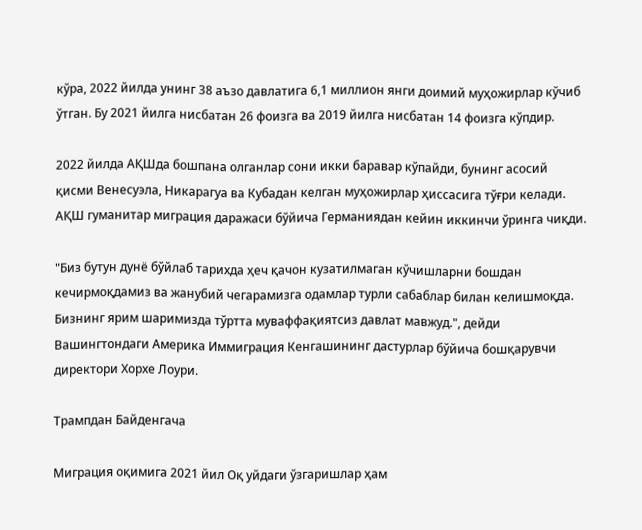кўра, 2022 йилда унинг 38 аъзо давлатига 6,1 миллион янги доимий муҳожирлар кўчиб ўтган. Бу 2021 йилга нисбатан 26 фоизга ва 2019 йилга нисбатан 14 фоизга кўпдир.

2022 йилда АҚШда бошпана олганлар сони икки баравар кўпайди, бунинг асосий қисми Венесуэла, Никарагуа ва Кубадан келган муҳожирлар ҳиссасига тўғри келади. АҚШ гуманитар миграция даражаси бўйича Германиядан кейин иккинчи ўринга чиқди.

"Биз бутун дунё бўйлаб тарихда ҳеч қачон кузатилмаган кўчишларни бошдан кечирмоқдамиз ва жанубий чегарамизга одамлар турли сабаблар билан келишмоқда. Бизнинг ярим шаримизда тўртта муваффақиятсиз давлат мавжуд.", дейди Вашингтондаги Америка Иммиграция Кенгашининг дастурлар бўйича бошқарувчи директори Хорхе Лоури.

Трампдан Байденгача

Миграция оқимига 2021 йил Оқ уйдаги ўзгаришлар ҳам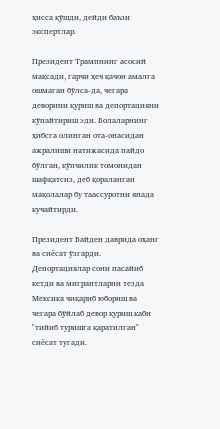ҳисса қўшди, дейди баъзи экспертлар.

Президент Трампнинг асосий мақсади, гарчи ҳеч қачон амалга ошмаган бўлса-да, чегара деворини қуриш ва депортацияни кўпайтириш эди. Болаларнинг ҳибсга олинган ота-онасидан ажралиши натижасида пайдо бўлган, кўпчилик томонидан шафқатсиз, деб қораланган мақолалар бу таассуротни янада кучайтирди.

Президент Байден даврида оҳанг ва сиёсат ўзгарди. Депортациялар сони пасайиб кетди ва мигрантларни тезда Мексика чиқариб юбориш ва чегара бўйлаб девор қуриш каби "тийиб туришга қаратилган" сиёсат тугади.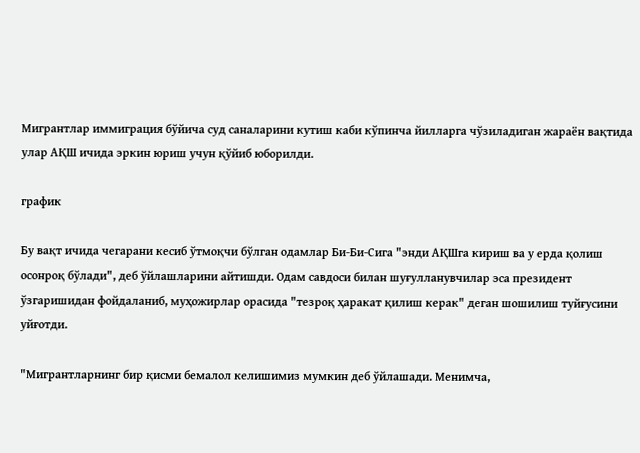Мигрантлар иммиграция бўйича суд саналарини кутиш каби кўпинча йилларга чўзиладиган жараён вақтида улар АҚШ ичида эркин юриш учун қўйиб юборилди.

график

Бу вақт ичида чегарани кесиб ўтмоқчи бўлган одамлар Би-Би-Cига "энди АҚШга кириш ва у ерда қолиш осонроқ бўлади", деб ўйлашларини айтишди. Одам савдоси билан шуғулланувчилар эса президент ўзгаришидан фойдаланиб, муҳожирлар орасида "тезроқ ҳаракат қилиш керак" деган шошилиш туйғусини уйғотди.

"Мигрантларнинг бир қисми бемалол келишимиз мумкин деб ўйлашади. Менимча,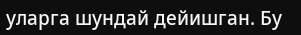уларга шундай дейишган. Бу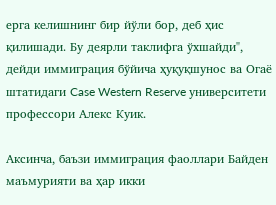ерга келишнинг бир йўли бор, деб ҳис қилишади. Бу деярли таклифга ўхшайди", дейди иммиграция бўйича ҳуқуқшунос ва Огаё штатидаги Case Western Reserve университети профессори Алекс Куик.

Аксинча, баъзи иммиграция фаоллари Байден маъмурияти ва ҳар икки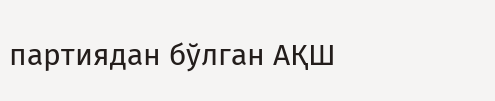партиядан бўлган АҚШ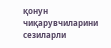қонун чиқарувчиларини сезиларли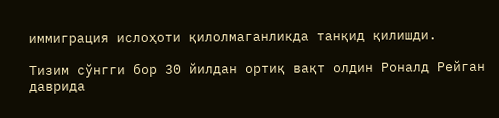иммиграция ислоҳоти қилолмаганликда танқид қилишди.

Тизим сўнгги бор 30 йилдан ортиқ вақт олдин Роналд Рейган даврида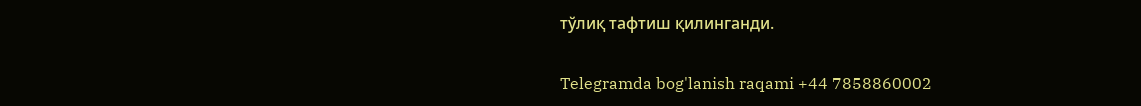тўлиқ тафтиш қилинганди.

Telegramda bog'lanish raqami +44 7858860002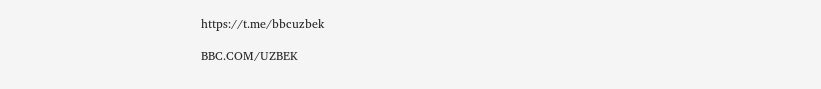https://t.me/bbcuzbek

BBC.COM/UZBEK